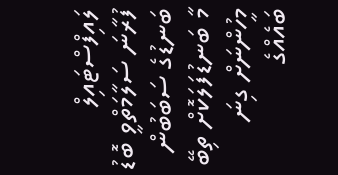ލައިފްސްޓައިލް
ފުރާނަ ސަލާމަތްވީ ބޮޑު ބަނޑުގެ ސަބަބުން
މާ ބަނޑުފަލަކޮށް ތިބޭ މީހުންނަށް ގިނަ ބައެއްގެ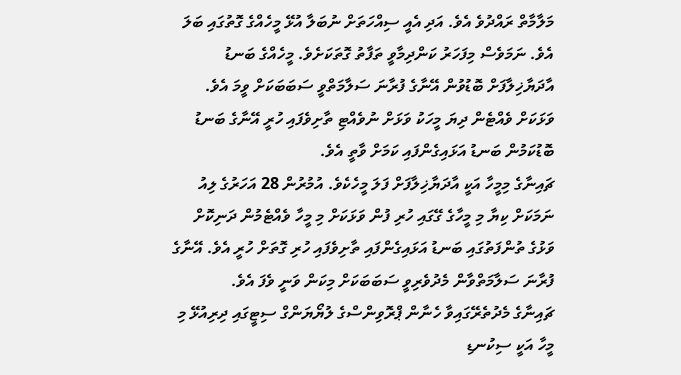މަލާމާތް ރައްދުވެ އެވެ. އަދި އެއީ ސިއްހަތަށް ނުބަލާ އުޅޭ މީހެއްގެ ގޮތުގައި ބަލަ އެވެ. ނަމަވެސް މިފަހަރު ކަންދިމާވީ ތަފާތު ގޮތަކަށެވެ. މީހެއްގެ ބަނޑު އާދަޔާޚިލާފަށް ބޮޑުވުން އޭނާގެ ފުރާނަ ސަލާމަތްވީ ސަބަބަކަށް ވީމަ އެވެ. ވަޅަކަށް ވެއްޓެން ދިޔަ މީހަކު ވަޅަށް ނުވެއްޓި ތާށިވެފައި ހުރީ އޭނާގެ ބަނޑު ބޮޑުކަމުން ބަނޑު އަޅައިގެންފައި ކަމަށް ވާތީ އެވެ.
ޗައިނާގެ މިމީހާ އަކީ އާދަޔާޚިލާފަށް ފަލަ މީހެކެވެ. އުމުރުން 28 އަހަރުގެ ލިއު ނަމަކަށް ކިޔާ މި މީހާގެ ގޭގައި ހުރި ފުން ވަޅަކަށް މި މީހާ ވެއްޓެމުން ދަނިކޮށް ވަޅުގެ ތުންފަތުގައި ބަނޑު އަޅައިގެންފައި ތާށިވެފައި ހުރި ގޮތަށް ހުރީ އެވެ. އޭނާގެ ފުރާނަ ސަލާމަތްވާން މެދުވެރިވީ ސަބަބަކަށް މިކަން ވަނީ ވެފަ އެވެ.
ޗައިނާގެ މެދުތެރޭގައިވާ ހެނާން ޕްރޮވިންސްގެ ލުޔޯޔަންގް ސިޓީގައި ދިރިއުޅޭ މި މީހާ އަކީ ސިކުނޑި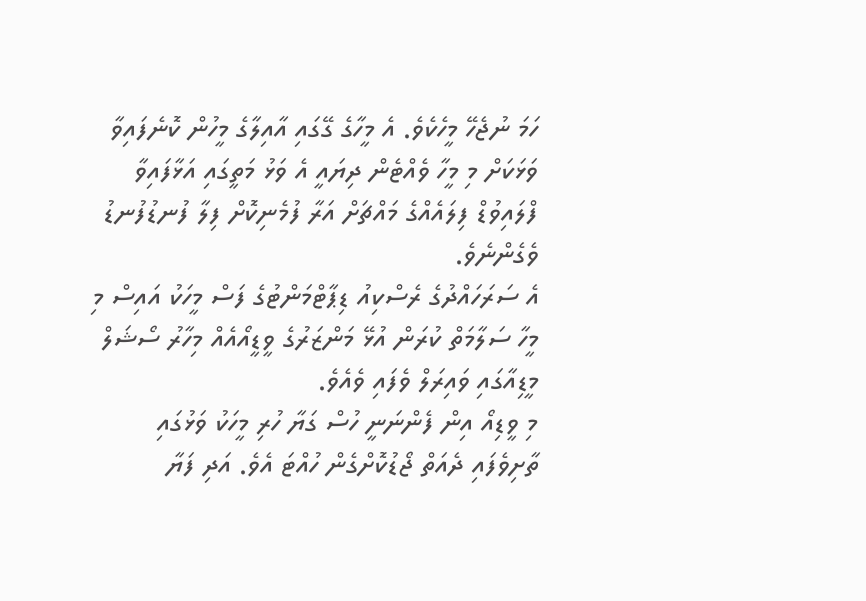ހަމަ ނުޖެހޭ މީހެކެވެ. އެ މީހާގެ ގޭގައި އާއިލާގެ މީހުން ކޮނެފައިވާ ވަޅަކަށް މި މީހާ ވެއްޓެން ދިޔައީ އެ ވަޅު މަތީގައި އަޅާފައިވާ ފްލައިވުޑް ފިލައެއްގެ މައްޗަށް އަރާ ފުމެނިކޮށް ފިލާ ފުނޑުފުނޑު ވެގެންނެވެ.
އެ ސަރަހައްދުގެ ރެސްކިއު ޑިޕާޓްމަންޓުގެ ފަސް މީހަކު އައިސް މި މީހާ ސަލާމަތް ކުރަން އުޅޭ މަންޒަރުގެ ވީޑީއޯއެއް މިހާރު ސޯޝަލް މީޑިއާގައި ވައިރަލް ވެފައި ވެއެވެ.
މި ވީޑިއޯ އިން ފެންނަނީ ހުސް ގަޔާ ހުރި މީހަކު ވަޅުގައި ތާށިވެފައި ދެއަތް ޖޯޑުކޮށްގެން ހުއްޓަ އެވެ. އަދި ފަޔާ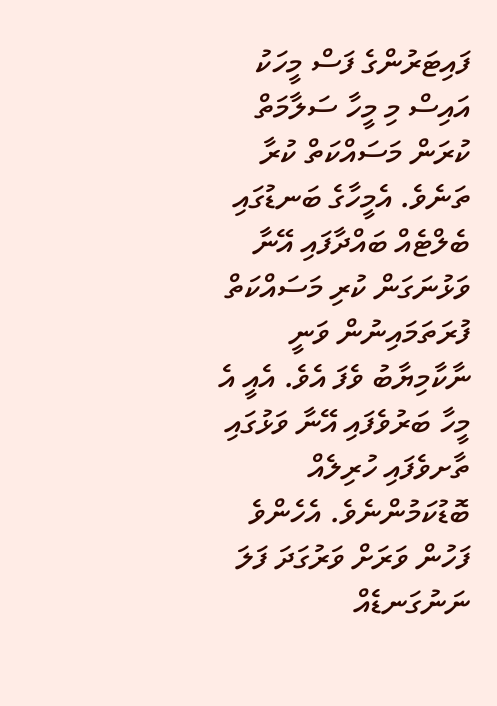ފައިޓަރުންގެ ފަސް މީހަކު އައިސް މި މީހާ ސަލާމަތް ކުރަން މަސައްކަތް ކުރާ ތަނެވެ. އެމީހާގެ ބަނޑުގައި ބެލްޓެއް ބައްދާފައި އޭނާ ވަޅުނަގަން ކުރި މަސައްކަތް ފުރަތަމައިނުން ވަނީ ނާކާމިޔާބު ވެފަ އެވެ. އެއީ އެ މީހާ ބަރުވެފައި އޭނާ ވަޅުގައި ތާށވެފައި ހުރިލެއް ބޮޑުކަމުންނެވެ. އެހެންވެ ފަހުން ވަރަށް ވަރުގަދަ ފަލަ ނަނުގަނޑެއް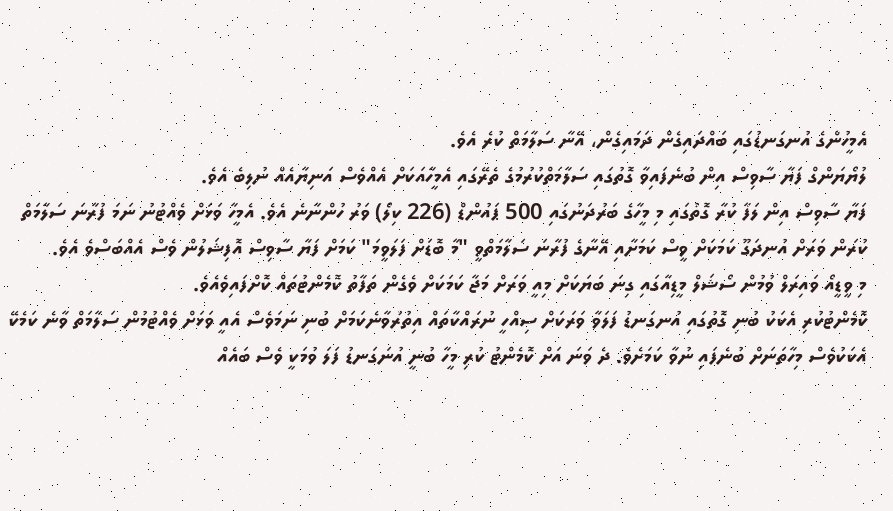އެމީހުންގެ އުނގަނޑުގައި ބައްދައިގެން ދަމައިގެން، އޭނާ ސަލާމަތް ކުރެ އެވެ.
ލުޔޯޔަންގް ފަޔާ ސާވިސް އިން ބުނެފައިވާ ގޮތުގައި ސަލާމަތްކުރުމުގެ ތެރޭގައި އެމީހާއަކަށް އެއްވެސް އަނިޔާއެއް ނުލިބެ އެވެ.
ފަޔާ ސާވިސް އިން ލަފާ ކުރާ ގޮތުގައި މި މީހާގެ ބަރުދަނުގައި 500 ޕައުންޑް (226 ކިލޯ) ވަރު ހުންނާނެ އެވެ. އެމީހާ ވަޅަށް ވެއްޓުނު ނަމަ ފުރާނަ ސަލާމަތް ކުރަން ވަރަށް އުނދަގޫ ކަމަކަށް ވީސް ކަމަށާއި އޭނާގެ ފުރާނަ ސަލާމަތްވީ "މާ ބޮޑަށް ފަލަވީމަ" ކަމަށް ފަޔާ ސާވިސް އޮފިޝަލުން ވެސް އެއްބަސްވެ އެވެ.
މި ވީޑީއޯ ވައިރަލް ވުމުން ސޯޝަލް މީޑިއާގައި ގިނަ ބަޔަކަށް މިއީ ވަރަށް މަޖާ ކަމަކަށް ވެގެން ތަފާތު ކޮމެންޓުތައް ކޮށްފައިވެއެވެ.
ކޮމެންޓުކުރި އެކަކު ބުނި ގޮތުގައި އުނގަނޑު ފަލަވާ ވަރަކަށް ސިއްހީ ނުރައްކާތައް އިތުރުވާނެކަމަށް ބުނި ނަމަވެސް އެއީ ވަޅަށް ވެއްޓުމުން ސަލާމަތް ވާނެ ކަމެކޭ އެކަކުވެސް މިހާތަނަށް ބުނެފައި ނުވާ ކަމަށެވެ. ދެ ވަނަ އަށް ކޮމެންޓު ކުރި މީހާ ބުނީ އުނަގަނޑު ފަލަ ވުމަކީ ވެސް ބައެއް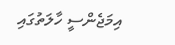އިމަޖެންސީ ހާލަތުގައި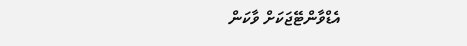އެޑްވާންޓޭޖަކަށް ވާކަން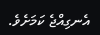އެނގިއްޖެ ކަމަށެވެ.